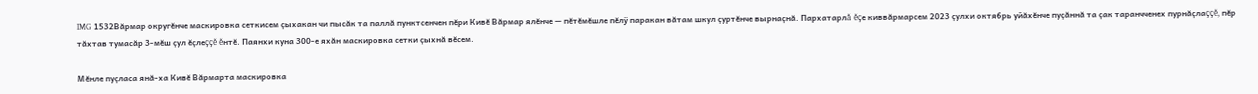IMG 1532Вăрмар округĕнче маскировка сеткисем çыхакан чи пысăк та паллă пунктсенчен пĕри Кивĕ Вăрмар ялĕнче — пĕтĕмĕшле пĕлÿ паракан вăтам шкул çуртĕнче вырнаçнă. Пархатарлă ĕçе киввăрмарсем 2023 çулхи октябрь уйăхĕнче пуçăннă та çак таранчченех пурнăçлаççĕ, пĕр тăхтав тумасăр 3-мĕш çул ĕçлеççĕ ĕнтĕ. Паянхи куна 300-е яхăн маскировка сетки çыхнă вĕсем.

Мĕнле пуçласа янă-ха Кивĕ Вăрмарта маскировка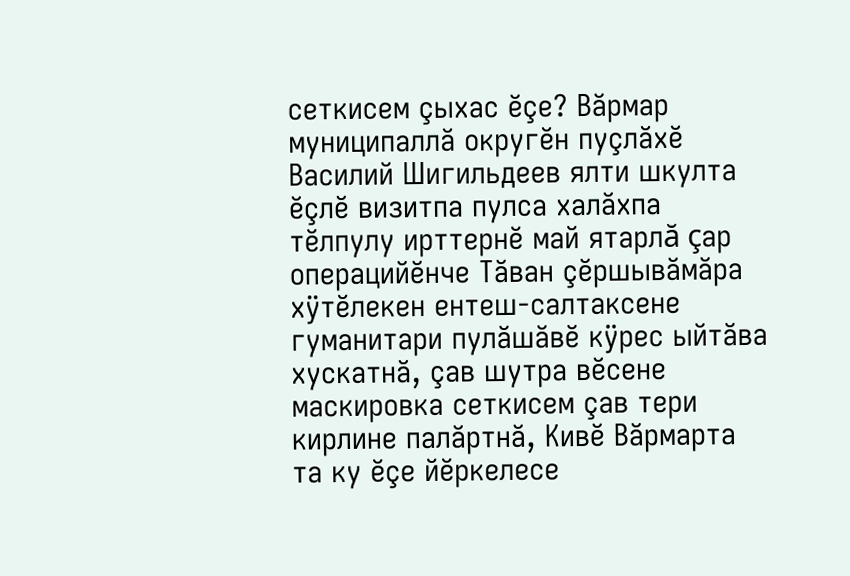сеткисем çыхас ĕçе? Вăрмар муниципаллă округĕн пуçлăхĕ Василий Шигильдеев ялти шкулта ĕçлĕ визитпа пулса халăхпа тĕлпулу ирттернĕ май ятарлă çар операцийĕнче Тăван çĕршывăмăра хÿтĕлекен ентеш-салтаксене гуманитари пулăшăвĕ кÿрес ыйтăва хускатнă, çав шутра вĕсене маскировка сеткисем çав тери кирлине палăртнă, Кивĕ Вăрмарта та ку ĕçе йĕркелесе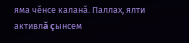яма чĕнсе каланă. Паллах, ялти активлă çынсем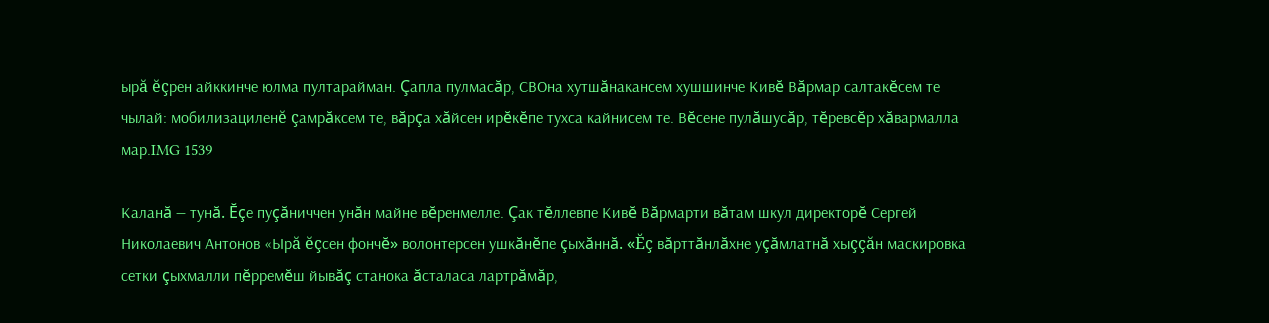ырă ĕçрен айккинче юлма пултарайман. Çапла пулмасăр, СВОна хутшăнакансем хушшинче Кивĕ Вăрмар салтакĕсем те чылай: мобилизациленĕ çамрăксем те, вăрçа хăйсен ирĕкĕпе тухса кайнисем те. Вĕсене пулăшусăр, тĕревсĕр хăвармалла мар.IMG 1539

Каланă — тунă. Ĕçе пуçăниччен унăн майне вĕренмелле. Çак тĕллевпе Кивĕ Вăрмарти вăтам шкул директорĕ Сергей Николаевич Антонов «Ырă ĕçсен фончĕ» волонтерсен ушкăнĕпе çыхăннă. «Ĕç вăрттăнлăхне уçăмлатнă хыççăн маскировка сетки çыхмалли пĕрремĕш йывăç станока ăсталаса лартрăмăр,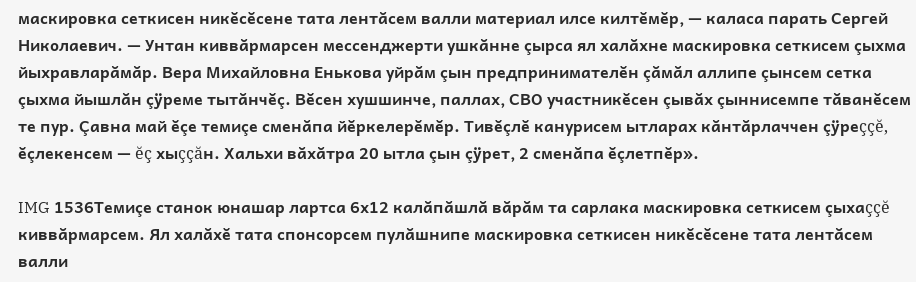маскировка сеткисен никĕсĕсене тата лентăсем валли материал илсе килтĕмĕр, — каласа парать Сергей Николаевич. — Унтан киввăрмарсен мессенджерти ушкăнне çырса ял халăхне маскировка сеткисем çыхма йыхравларăмăр. Вера Михайловна Енькова уйрăм çын предпринимателĕн çăмăл аллипе çынсем сетка çыхма йышлăн çÿреме тытăнчĕç. Вĕсен хушшинче, паллах, СВО участникĕсен çывăх çыннисемпе тăванĕсем те пур. Çавна май ĕçе темиçе сменăпа йĕркелерĕмĕр. Тивĕçлĕ канурисем ытларах кăнтăрлаччен çÿреççĕ, ĕçлекенсем — ĕç хыççăн. Хальхи вăхăтра 20 ытла çын çÿрет, 2 сменăпа ĕçлетпĕр».

IMG 1536Темиçе станок юнашар лартса 6х12 калăпăшлă вăрăм та сарлака маскировка сеткисем çыхаççĕ киввăрмарсем. Ял халăхĕ тата спонсорсем пулăшнипе маскировка сеткисен никĕсĕсене тата лентăсем валли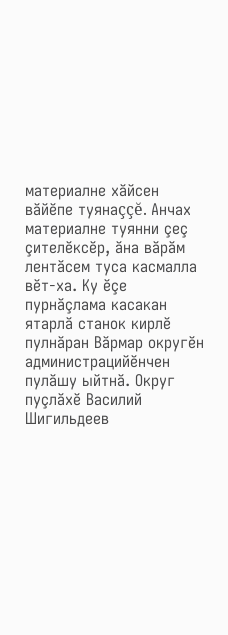материалне хăйсен вăйĕпе туянаççĕ. Анчах материалне туянни çеç çителĕксĕр, ăна вăрăм лентăсем туса касмалла вĕт-ха. Ку ĕçе пурнăçлама касакан ятарлă станок кирлĕ пулнăран Вăрмар округĕн администрацийĕнчен пулăшу ыйтнă. Округ пуçлăхĕ Василий Шигильдеев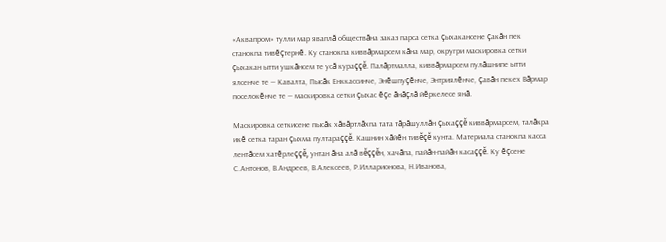«Аквапром» тулли мар яваплă обществăна заказ парса сетка çыхакансене çакăн пек станокпа тивĕçтернĕ. Ку станокпа киввăрмарсем кăна мар, округри маскировка сетки çыхакан ытти ушкăнсем те усă кураççĕ. Палăртмалла, киввăрмарсем пулăшнипе ытти ялсенче те — Кавалта, Пысăк Енккассинче, Энĕшпуçĕнче, Энтриялĕнче, çавăн пекех Вăрмар поселокĕнче те — маскировка сетки çыхас ĕçе ăнăçлă йĕркелесе янă.

Маскировка сеткисене пысăк хăвăртлăхпа тата тăрăшуллăн çыхаççĕ киввăрмарсем, талăкра икĕ сетка таран çыхма пултараççĕ. Кашнин хăйĕн тивĕçĕ кунта. Материала станокпа касса лентăсем хатĕрлеççĕ, унтан ăна алă вĕççĕн, хачăпа, пайăн-пайăн касаççĕ. Ку ĕçсене С.Антонов, В.Андреев, В.Алексеев, Р.Илларионова, Н.Иванова,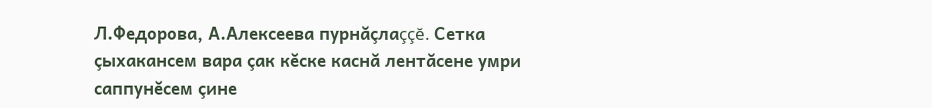Л.Федорова, А.Алексеева пурнăçлаççĕ. Сетка çыхакансем вара çак кĕске каснă лентăсене умри саппунĕсем çине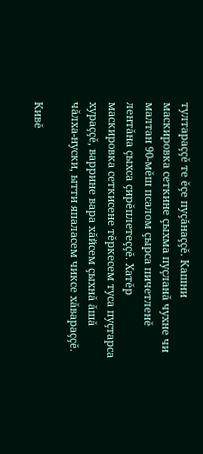тултараççĕ те ĕçе пуçăнаççĕ. Кашни маскировка сеткине çыхма пуçланă чухне чи малтан 90-мĕш псалом çырса пичетленĕ лентăна çыхса çирĕплетеççĕ. Хатĕр маскировка сеткисене тĕркесем туса пуçтарса хураççĕ, варрине вара хăйсем çыхнă ăшă чăлха-нуски, ытти япаласем чиксе хăвараççĕ.

Кивĕ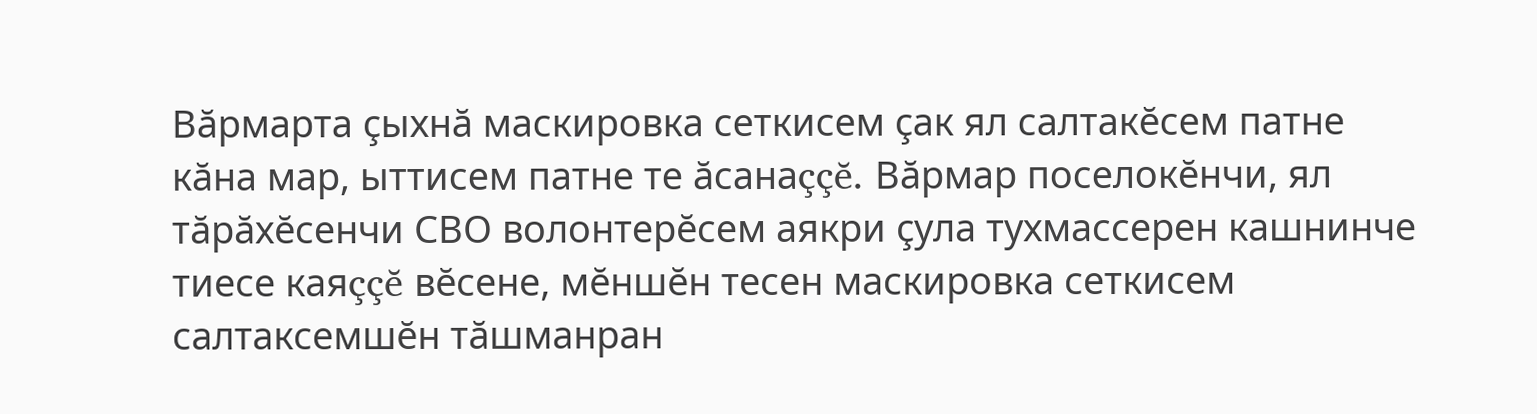Вăрмарта çыхнă маскировка сеткисем çак ял салтакĕсем патне кăна мар, ыттисем патне те ăсанаççĕ. Вăрмар поселокĕнчи, ял тăрăхĕсенчи СВО волонтерĕсем аякри çула тухмассерен кашнинче тиесе каяççĕ вĕсене, мĕншĕн тесен маскировка сеткисем салтаксемшĕн тăшманран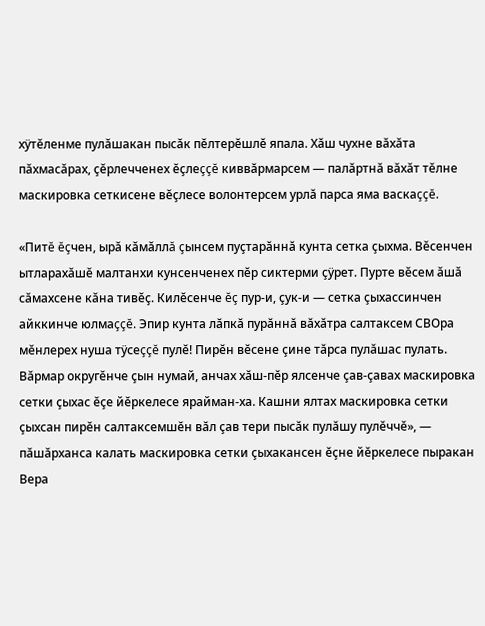хÿтĕленме пулăшакан пысăк пĕлтерĕшлĕ япала. Хăш чухне вăхăта пăхмасăрах, çĕрлечченех ĕçлеççĕ киввăрмарсем — палăртнă вăхăт тĕлне маскировка сеткисене вĕçлесе волонтерсем урлă парса яма васкаççĕ.

«Питĕ ĕçчен, ырă кăмăллă çынсем пуçтарăннă кунта сетка çыхма. Вĕсенчен ытларахăшĕ малтанхи кунсенченех пĕр сиктерми çÿрет. Пурте вĕсем ăшă сăмахсене кăна тивĕç. Килĕсенче ĕç пур-и, çук-и — сетка çыхассинчен айккинче юлмаççĕ. Эпир кунта лăпкă пурăннă вăхăтра салтаксем СВОра мĕнлерех нуша тÿсеççĕ пулĕ! Пирĕн вĕсене çине тăрса пулăшас пулать. Вăрмар округĕнче çын нумай, анчах хăш-пĕр ялсенче çав-çавах маскировка сетки çыхас ĕçе йĕркелесе ярайман-ха. Кашни ялтах маскировка сетки çыхсан пирĕн салтаксемшĕн вăл çав тери пысăк пулăшу пулĕччĕ», — пăшăрханса калать маскировка сетки çыхакансен ĕçне йĕркелесе пыракан Вера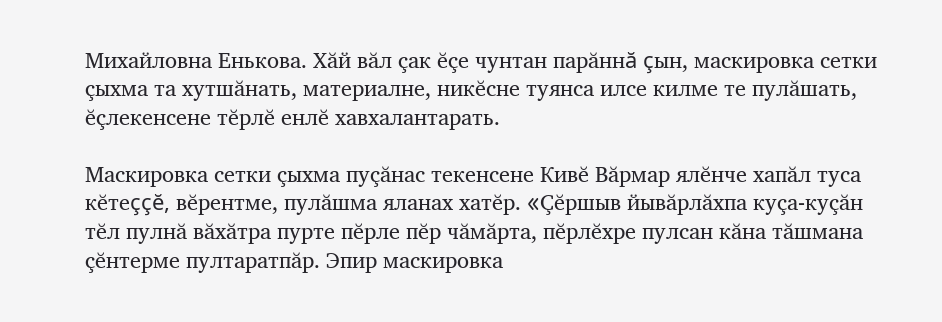Михайловна Енькова. Хăй вăл çак ĕçе чунтан парăннă çын, маскировка сетки çыхма та хутшăнать, материалне, никĕсне туянса илсе килме те пулăшать, ĕçлекенсене тĕрлĕ енлĕ хавхалантарать.

Маскировка сетки çыхма пуçăнас текенсене Кивĕ Вăрмар ялĕнче хапăл туса кĕтеççĕ, вĕрентме, пулăшма яланах хатĕр. «Çĕршыв йывăрлăхпа куçа-куçăн тĕл пулнă вăхăтра пурте пĕрле пĕр чăмăрта, пĕрлĕхре пулсан кăна тăшмана çĕнтерме пултаратпăр. Эпир маскировка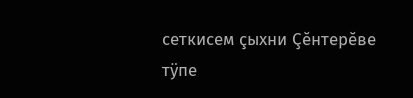сеткисем çыхни Çĕнтерĕве тÿпе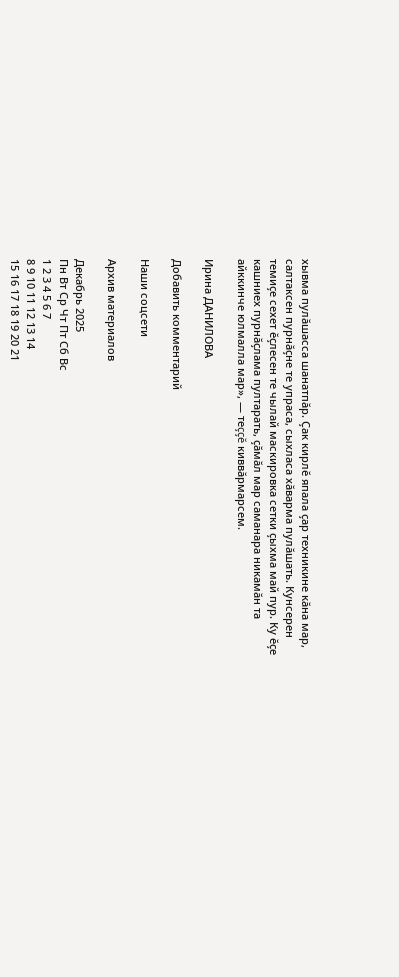хывма пулăшасса шанатпăр. Çак кирлĕ япала çар техникине кăна мар, салтаксен пурнăçне те упраса, сыхласа хăварма пулăшать. Кунсерен темиçе сехет ĕçлесен те чылай маскировка сетки çыхма май пур. Ку ĕçе кашниех пурнăçлама пултарать, çăмăл мар саманара никамăн та айккинче юлмалла мар», — теççĕ киввăрмарсем.

Ирина ДАНИЛОВА

Добавить комментарий

Наши соцсети

Архив материалов

Декабрь 2025
Пн Вт Ср Чт Пт Сб Вс
1 2 3 4 5 6 7
8 9 10 11 12 13 14
15 16 17 18 19 20 21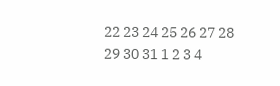22 23 24 25 26 27 28
29 30 31 1 2 3 4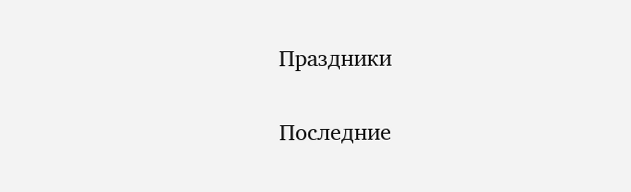Праздники

Последние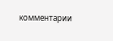комментарии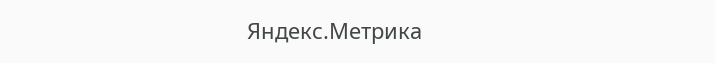Яндекс.Метрика